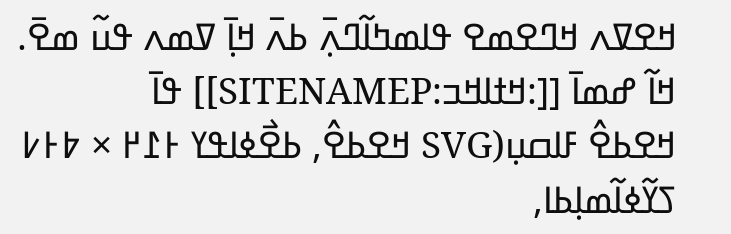ߞߐߜߍ ߞߣߐߘߐ ߟߊߘߤߊ߬ߣߍ߲߫ ߕߍ߫ ߞߊ߲߫ ߜߘߍ ߟߎ߬ ߘߐ߫.
ߞߊ߬ ߝߘߊ߫ [[:ߞߙߊߞߏ:SITENAMEP]] ߟߊ߫
ߞߐߕߐ߮ ߓߊߛߎ߲(SVG ߞߐߕߐ߮, ߕߐ߯ߦߊߟߌ ߅߁߂ × ߈߅߇ ߖߌ߬ߦߊ߬ߘߊ߲ߕߊ,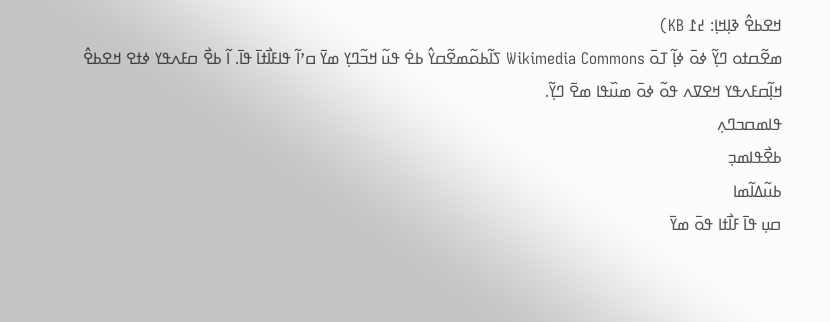ߞߐߕߐ߮ ߢߊ߲ߞߊ߲: ߄߁ KB)
ߘߐ߬ߛߙߋ ߣߌ߲߬ ߦߋ߫ ߦߊ߲߬ ߠߋ߫ Wikimedia Commons ߖߊ߬ߕߋ߬ߘߐ߬ߛߌ߮ ߕߐ߭ ߟߎ߬ ߞߏ߬ߣߌ߲ ߘߌ߫ ߛߴߊ߬ ߟߊߓߊ߯ߙߊ߫ ߟߊ߫. ߊ߬ ߕߐ߯ ߛߓߍߟߌ ߦߙߐ ߞߐߕߐ߮ ߞߊ߲߬ߛߓߍߟߌ ߞߐߜߍ ߟߋ߬ ߦߋ߫ ߘߎ߰ߟߊ ߘߐ߫ ߣߌ߲߬.
ߟߊߘߛߏߣߍ߲
ߕߐ߯ߟߊߘߏ߲
ߕߎ߬ߡߊ߬ߘߊ
ߛߎ߲ ߟߊ߫ ߓߊ߯ߙߊ ߟߋ߫ ߘߌ߫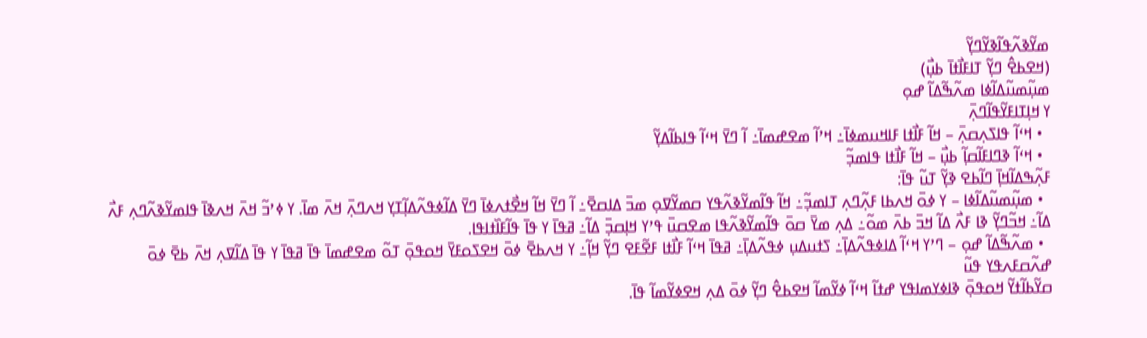ߘߌ߬ߢߍ߬ߟߊ߬ߢߌ߬ߣߌ߲߬
(ߞߐߕߐ߮ ߣߌ߲߬ ߠߊߓߊ߯ߙߊ߫ ߕߎ߲߯)
ߘߎ߲߬ߘߎ߬ߡߊ߬ߦߊ ߘߍ߬ߒ߬ߡߊ߬ ߝߋ߲
ߌ ߞߊ߲ߠߊߓߌ߬ߟߊ߬ߣߍ߲߫
  • ߞߵߊ߬ ߟߊߖߍ߲ߛߍ߲߫ – ߞߊ߬ ߓߊ߯ߙߊ ߓߊߞߎߘߦߊ߫߸ ߞߴߊ߬ ߘߐߝߘߊ߫߸ ߊ߬ ߣߌ߫ ߞߵߊ߬ ߟߊߕߊ߬ߡߌ߲߬
  • ߞߵߊ߬ ߢߣߊߓߊ߬ߛߊ߲߬ ߕߎ߲߯ – ߞߊ߬ ߓߊ߯ߙߊ ߟߊߘߏ߲߬
ߓߍ߲߬ߒߡߊ߬ߞߊ߲߫ ߣߊ߬ߕߐ ߢߌ߲߬ ߠߎ߬ ߟߊ߫:
  • ߘߎ߲߬ߘߎ߬ߡߊ߬ߦߊ – ߌ ߦߋ߫ ߞߍߕߊ ߓߍ߲߬ߣߍ߲ ߠߊߘߏ߲߬߸ ߞߊ߬ ߟߊ߬ߘߌ߬ߢߍ߬ߟߌ ߛߘߌ߬ߜߋ߲ ߘߏ߫ ߡߊߛߐ߫߸ ߊ߬ ߣߌ߫ ߞߊ߬ ߞߐ߯ߙߍߦߊ߫ ߣߌ߫ ߡߊ߬ߦߟߍ߬ߡߊ߲߬ߠߌ߲ ߞߍߣߍ߲߫ ߞߍ߫ ߘߊ߫. ߌ ߦߴߏ߬ ߞߍ߫ ߞߍߢߊ߫ ߟߊߘߌ߬ߢߍ߬ߣߍ߲ ߓߍ߯ ߡߊ߬߸ ߞߏ߬ߣߌ߲߬ ߢߊ ߓߍ߯ ߡߊ߬ ߞߏ߫ ߕߍ߫ ߘߋ߬߸ ߡߍ߲ ߘߌ߫ ߛߋ߫ ߟߊ߬ߘߌ߬ߢߍ߬ߟߊ ߘߐߛߎ߫ ߟߴߌ ߞߊ߲ߛߏ߲߫ ߡߊ߬߸ ߥߟߊ߫ ߌ ߟߊ߫ ߟߊ߬ߓߊ߰ߙߊߟߊ.
  • ߘߍ߬ߒ߬ߡߊ߬ ߝߋ߲ – ߣߴߌ ߞߵߊ߬ ߡߊߦߟߍ߬ߡߊ߲߫߸ ߖߙߎߡߎ߲ ߦߟߍ߬ߡߊ߲߫߸ ߥߟߊ߫ ߞߵߊ߬ ߓߊ߯ߙߊ ߓߐ߬ߓߐ ߣߌ߲߬ ߞߊ߲߬߸ ߌ ߞߍߕߐ߫ ߦߋ߫ ߞߐߖߋߓߌ߫ ߞߋߟߋ߲߫ ߠߋ߬ ߘߐߝߘߊ߫ ߟߊ߫ ߥߟߊ߫ ߌ ߟߊ߫ ߡߊ߬ߜߍ߲ ߞߍ߫ ߕߐ߫ ߦߋ߫
ߝߍ߬ߛߓߍߟߌ ߟߎ߬
ߛߌ߬ߕߊ߬ߙߌ߬ ߞߋߟߋ߲߫ ߢߊߦߌߘߊߟߌ ߝߙߊ߬ ߞߵߊ߬ ߦߌ߬ߘߊ߬ ߞߐߕߐ߮ ߣߌ߲߬ ߦߋ߫ ߡߍ߲ ߞߐߦߌ߬ߘߊ߬ ߟߊ߫.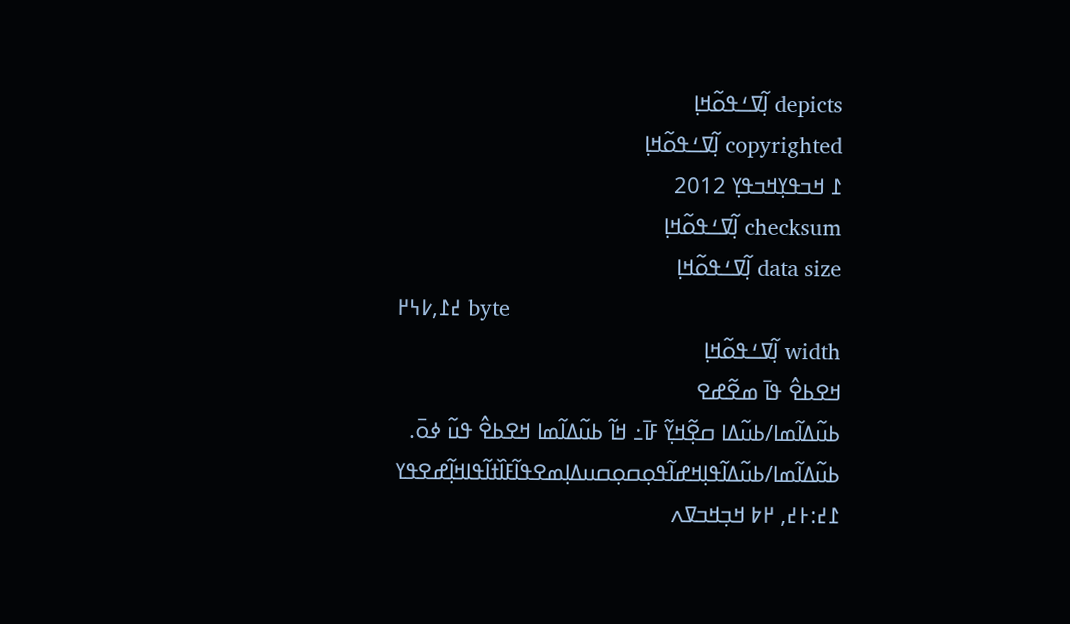depicts ߊ߲߬ߜߑߟߋ߬ߞߊ߲
copyrighted ߊ߲߬ߜߑߟߋ߬ߞߊ߲
߁ ߞߏߟߌ߲ߞߏߟߌ߲ 2012
checksum ߊ߲߬ߜߑߟߋ߬ߞߊ߲
data size ߊ߲߬ߜߑߟߋ߬ߞߊ߲
߄߁,߇߆߂ byte
width ߊ߲߬ߜߑߟߋ߬ߞߊ߲
ߞߐߕߐ߮ ߟߊ߫ ߘߐ߬ߝߐ
ߕߎ߬ߡߊ߬ߘߊ/ߕߎ߬ߡߊ ߛߐ߲߬ߞߌ߲߬ ߓߊ߫߸ ߞߊ߬ ߕߎ߬ߡߊ߬ߘߊ ߞߐߕߐ߮ ߟߎ߬ ߦߋ߫.
ߕߎ߬ߡߊ߬ߘߊ/ߕߎ߬ߡߊ߬ߟߊ߲ߞߝߊ߬ߟߋ߲ߛߋ߲ߛߎߡߊ߲ߘߐߟߊ߬ߓߊ߰ߙߊ߬ߟߊߞߊ߲߬ߝߐߟߌ
߁߄:߅߄, ߂߈ ߞߏ߲ߞߏߜߍ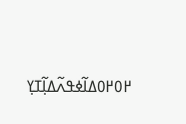߂߀߂߀ߡߊ߬ߦߟߍ߬ߡߊ߲߬ߠߌ߲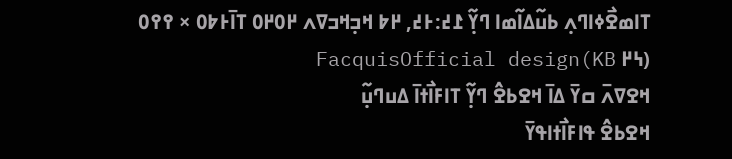ߠߊߘߐ߯ߦߊߣߍ߲ ߕߎ߬ߡߊ߬ߘߊ ߣߌ߲߬ ߁߄:߅߄, ߂߈ ߞߏ߲ߞߏߜߍ ߂߀߂߀ ߠߊ߫߅߈߀ × ߉߉߀ (߆߂ KB)FacquisOfficial design
ߞߐߜߍ߫ ߛߌ߫ ߡߊ߫ ߞߐߕߐ߮ ߣߌ߲߬ ߠߊߓߊ߯ߙߊ߫ ߡߎߣߎ߲߬
ߞߐߕߐ߮ ߟߊߓߊ߯ߙߊߟߌ߫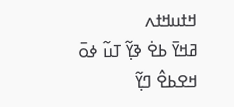ߞߙߎߞߙߍ
ߥߞߌ߫ ߕߐ߭ ߢߌ߲߬ ߠߎ߬ ߦߋ߫ ߞߐߕߐ߮ ߣߌ߲߬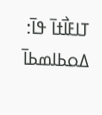ߠߊߓߊ߯ߙߊ߫ ߟߊ߫:
ߡߋߕߊߘߕߊ߫